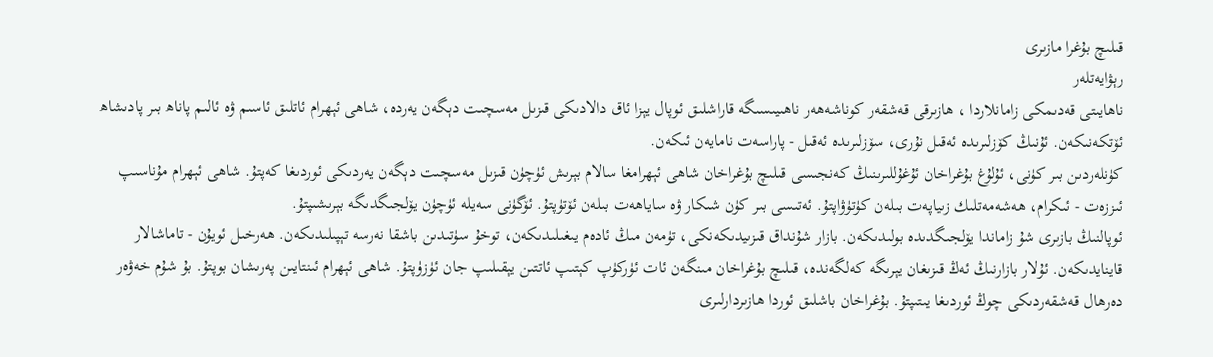قىلىچ بۇغرا مازىرى
رېۋايەتلەر
ناھايىتى قەدىمكى زامانلاردا ، ھازىرقى قەشقەر كوناشەھەر ناھىيىسىگە قاراشلىق ئوپال يېزا ئاق دالادىكى قىزىل مەسچىت دېگەن يەردە، شاھى ئېھرام ئاتلىق ئاسىم ۋە ئالىم پاناھ بىر پادىشاھ ئۆتكەنىكەن. ئۇنىڭ كۆزلىرىدە ئەقىل نۇرى، سۆزلىرىدە ئەقىل - پاراسەت نامايەن ئىكەن.
كۈنلەردىن بىر كۈنى، ئۇلۇغ بۇغراخان ئۇغۇللىرىنىڭ كەنجىسى قىلىچ بۇغراخان شاھى ئېھرامغا سالام بېرىش ئۈچۈن قىزىل مەسچىت دېگەن يەردىكى ئوردىغا كەپتۇ. شاھى ئېھرام مۇناسىپ ئىززەت - ئىكرام، ھەشەمەتلىك زىياپەت بىلەن كۈتۈۋاپتۇ. ئەتىسى بىر كۈن شىكار ۋە ساياھەت بىلەن ئۆتۈپتۇ. ئۆگۈنى سەيلە ئۈچۈن يۆلجىگدىگە بېرىشىپتۇ.
ئوپالنىڭ بازىرى شۇ زاماندا يۆلجىگدىدە بولىدىكەن. بازار شۇنداق قىزىيدىكەنكى، تۈمەن مىڭ ئادەم يىغىلىدىكەن، توخۇ سۈتىدىن باشقا نەرسە تېپىلىدىكەن. ھەرخىل ئويۇن - تاماشالار قاينايدىكەن. ئۇلار بازارنىڭ ئەڭ قىزىغان يېرىگە كەلگەندە، قىلىچ بۇغراخان مىنگەن ئات ئۈركۈپ كېتىپ ئاتتىن يېقىلىپ جان ئۈزۈپتۇ. شاھى ئېھرام ئىنتايىن پەرىشان بوپتۇ. بۇ شۇم خەۋەر دەرھال قەشقەردىكى چوڭ ئوردىغا يىتىپتۇ. بۇغراخان باشلىق ئوردا ھازىردارلىرى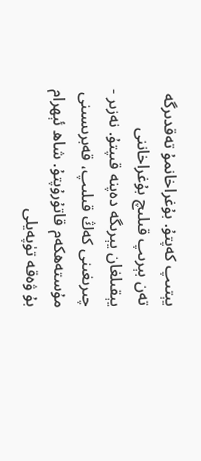يېتىپ كەپتۇ. بۇغراخانمۇ تەقدىرگە تەن بېرىپ قىلىچ بۇغراخاننى يېقىلغان يېرىگە دەپنە قىپتۇ. نەزىر - چىرىغىنى كەڭ قىلىپ، قەبرىسىنى مۇستەھكەم قاتۇرۇپتۇ. شاھ ئېھرام بۇ ۋەقە تۈپەيلى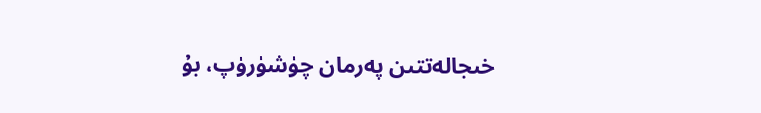خىجالەتتىن پەرمان چۈشۈرۈپ، بۇ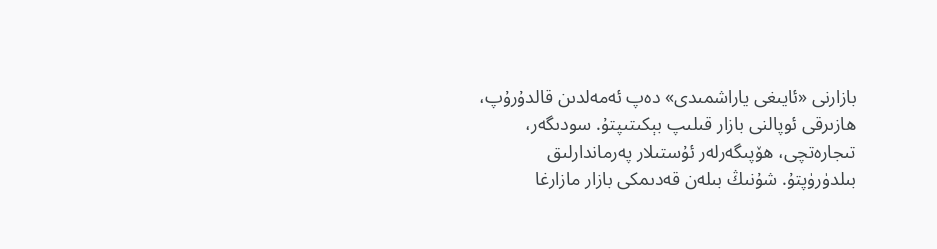بازارنى «ئايىغى ياراشمىدى» دەپ ئەمەلدىن قالدۇرۇپ، ھازىرقى ئوپالنى بازار قىلىپ بېكىتىپتۇ. سودىگەر، تىجارەتچى، ھۆپىگەرلەر ئۇستىلار پەرماندارلىق بىلدۈرۈپتۇ. شۇنىڭ بىلەن قەدىمكى بازار مازارغا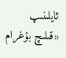ئايلىنىپ «قىلىچ بۇغرام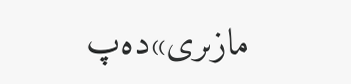مازىرى»دەپ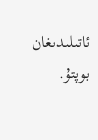ئاتىلىدىغان بوپتۇ.